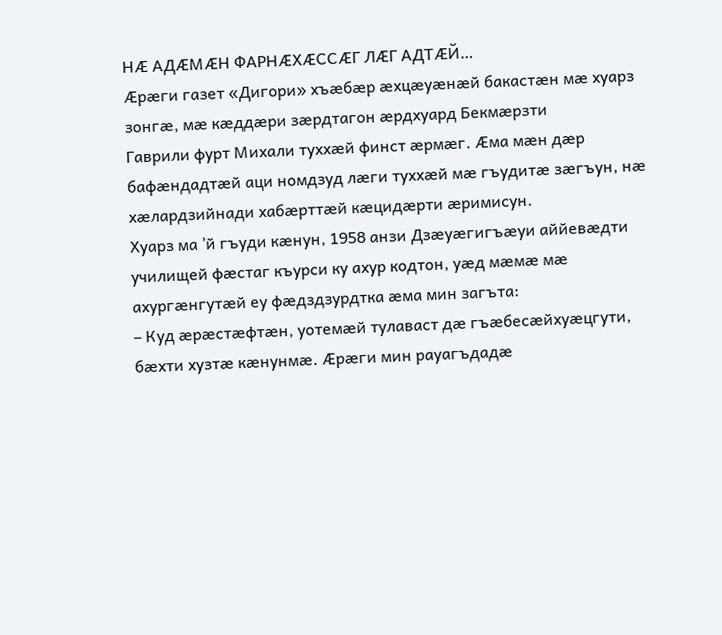НÆ АДÆМÆН ФАРНÆХÆССÆГ ЛÆГ АДТÆЙ…
Æрæги газет «Дигори» хъæбæр æхцæуæнæй бакастæн мæ хуарз зонгæ, мæ кæддæри зæрдтагон æрдхуард Бекмæрзти
Гаврили фурт Михали туххæй финст æрмæг. Æма мæн дæр бафæндадтæй аци номдзуд лæги туххæй мæ гъудитæ зæгъун, нæ хæлардзийнади хабæрттæй кæцидæрти æримисун.
Хуарз ма ’й гъуди кæнун, 1958 анзи Дзæуæгигъæуи аййевæдти училищей фæстаг къурси ку ахур кодтон, уæд мæмæ мæ ахургæнгутæй еу фæдздзурдтка æма мин загъта:
– Куд æрæстæфтæн, уотемæй тулаваст дæ гъæбесæйхуæцгути, бæхти хузтæ кæнунмæ. Æрæги мин рауагъдадæ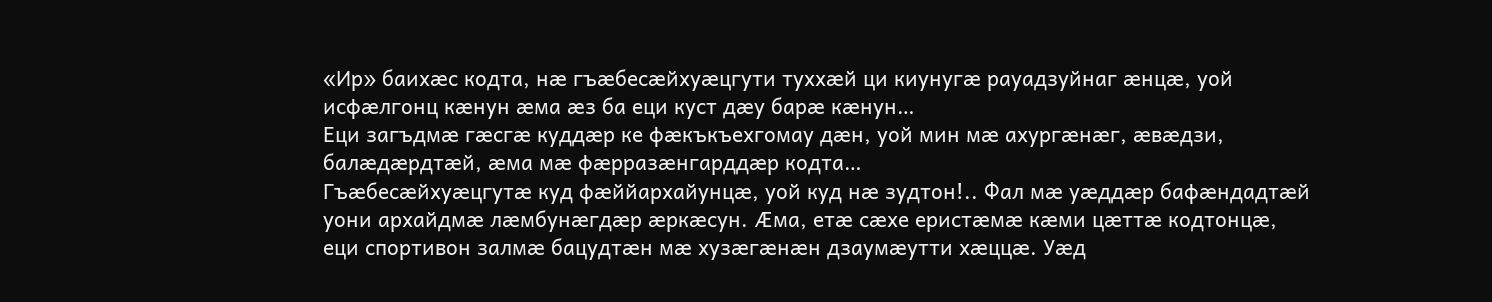«Ир» баихæс кодта, нæ гъæбесæйхуæцгути туххæй ци киунугæ рауадзуйнаг æнцæ, уой исфæлгонц кæнун æма æз ба еци куст дæу барæ кæнун…
Еци загъдмæ гæсгæ куддæр ке фæкъкъехгомау дæн, уой мин мæ ахургæнæг, æвæдзи, балæдæрдтæй, æма мæ фæрразæнгарддæр кодта…
Гъæбесæйхуæцгутæ куд фæййархайунцæ, уой куд нæ зудтон!.. Фал мæ уæддæр бафæндадтæй уони архайдмæ лæмбунæгдæр æркæсун. Æма, етæ сæхе еристæмæ кæми цæттæ кодтонцæ, еци спортивон залмæ бацудтæн мæ хузæгæнæн дзаумæутти хæццæ. Уæд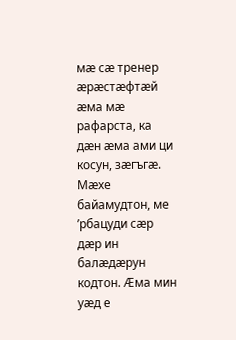мæ сæ тренер æрæстæфтæй æма мæ рафарста, ка дæн æма ами ци косун, зæгъгæ. Мæхе байамудтон, ме ’рбацуди сæр дæр ин балæдæрун кодтон. Æма мин уæд е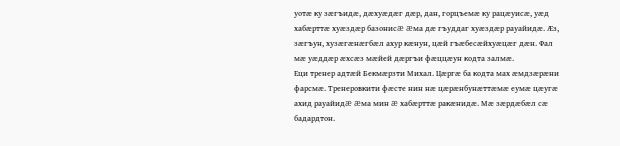уотæ ку зæгъидæ, дæхуæдæг дæр, дан, горцъемæ ку рацæуисæ, уæд хабæрттæ хуæздæр базонисæ æма дæ гъуддаг хуæздæр рауайидæ. Æз, зæгъун, хузæгæнæгбæл ахур кæнун, цæй гъæбесæйхуæцæг дæн. Фал мæ уæддæр æхсæз мæйей дæргъи фæццæун кодта залмæ.
Еци тренер адтæй Бекмæрзти Михал. Цæргæ ба кодта мах æмдзæрæни фарсмæ. Тренеровкити фæсте нин нæ цæрæнбунæттæмæ еумæ цæугæ ахид рауайидæ æма мин æ хабæрттæ ракæнидæ. Мæ зæрдæбæл сæ бадардтон.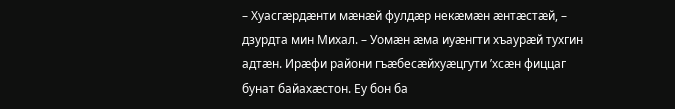– Хуасгæрдæнти мæнæй фулдæр некæмæн æнтæстæй, – дзурдта мин Михал. – Уомæн æма иуæнгти хъаурæй тухгин адтæн. Ирæфи райони гъæбесæйхуæцгути ’хсæн фиццаг бунат байахæстон. Еу бон ба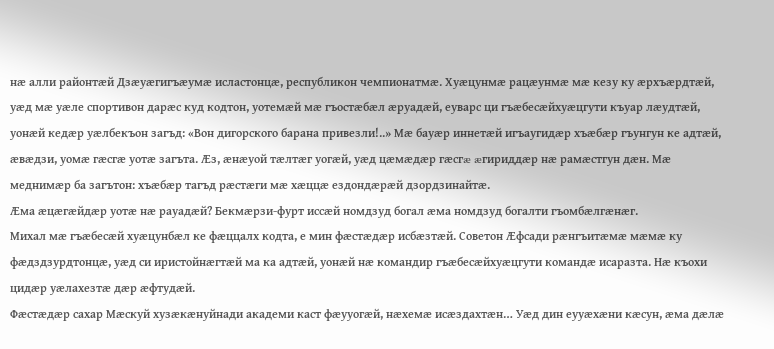нæ алли районтæй Дзæуæгигъæумæ исластонцæ, республикон чемпионатмæ. Хуæцунмæ рацæунмæ мæ кезу ку æрхъæрдтæй, уæд мæ уæле спортивон дарæс куд кодтон, уотемæй мæ гъостæбæл æруадæй, еуварс ци гъæбесæйхуæцгути къуар лæудтæй, уонæй кедæр уæлбекъон загъд: «Вон дигорского барана привезли!..» Мæ бауæр иннетæй игъаугидæр хъæбæр гъунгун ке адтæй, æвæдзи, уомæ гæсгæ уотæ загъта. Æз, æнæуой тæлтæг уогæй, уæд цæмæдæр гæсгæ æгириддæр нæ рамæстгун дæн. Мæ меднимæр ба загътон: хъæбæр тагъд рæстæги мæ хæццæ ездондæрæй дзордзинайтæ.
Æма æцæгæйдæр уотæ нæ рауадæй? Бекмæрзи-фурт иссæй номдзуд богал æма номдзуд богалти гъомбæлгæнæг.
Михал мæ гъæбесæй хуæцунбæл ке фæццалх кодта, е мин фæстæдæр исбæзтæй. Советон Æфсади рæнгъитæмæ мæмæ ку фæдздзурдтонцæ, уæд си иристойнæгтæй ма ка адтæй, уонæй нæ командир гъæбесæйхуæцгути командæ исаразта. Нæ къохи цидæр уæлахезтæ дæр æфтудæй.
Фæстæдæр сахар Мæскуй хузæкæнуйнади академи каст фæууогæй, нæхемæ исæздахтæн… Уæд дин еууæхæни кæсун, æма дæлæ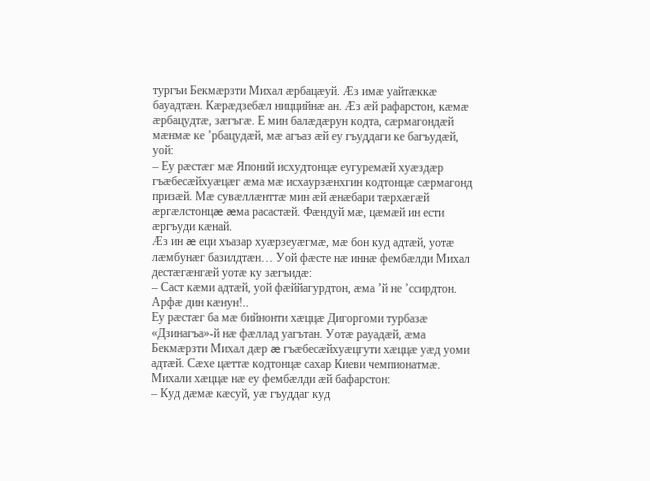тургъи Бекмæрзти Михал æрбацæуй. Æз имæ уайтæккæ бауадтæн. Кæрæдзебæл ниццийнæ ан. Æз æй рафарстон, кæмæ æрбацудтæ, зæгъгæ. Е мин балæдæрун кодта, сæрмагондæй мæнмæ ке ’рбацудæй, мæ агъаз æй еу гъуддаги ке багъудæй, уой:
– Еу рæстæг мæ Японий исхудтонцæ еугуремæй хуæздæр гъæбесæйхуæцæг æма мæ исхаурзæнхгин кодтонцæ сæрмагонд призæй. Мæ сувæллæнттæ мин æй æнæбари тæрхæгæй æргæлстонцæ æма расастæй. Фæндуй мæ, цæмæй ин ести æргъуди кæнай.
Æз ин æ еци хъазар хуæрзеуæгмæ, мæ бон куд адтæй, уотæ лæмбунæг базилдтæн… Уой фæсте нæ иннæ фембæлди Михал дестæгæнгæй уотæ ку зæгъидæ:
– Саст кæми адтæй, уой фæййагурдтон, æма ’й не ’ссирдтон. Арфæ дин кæнун!..
Еу рæстæг ба мæ бийнонти хæццæ Дигоргоми турбазæ «Дзинагъа»-й нæ фæллад уагътан. Уотæ рауадæй, æма Бекмæрзти Михал дæр æ гъæбесæйхуæцгути хæццæ уæд уоми адтæй. Сæхе цæттæ кодтонцæ сахар Киеви чемпионатмæ. Михали хæццæ нæ еу фембæлди æй бафарстон:
– Куд дæмæ кæсуй, уæ гъуддаг куд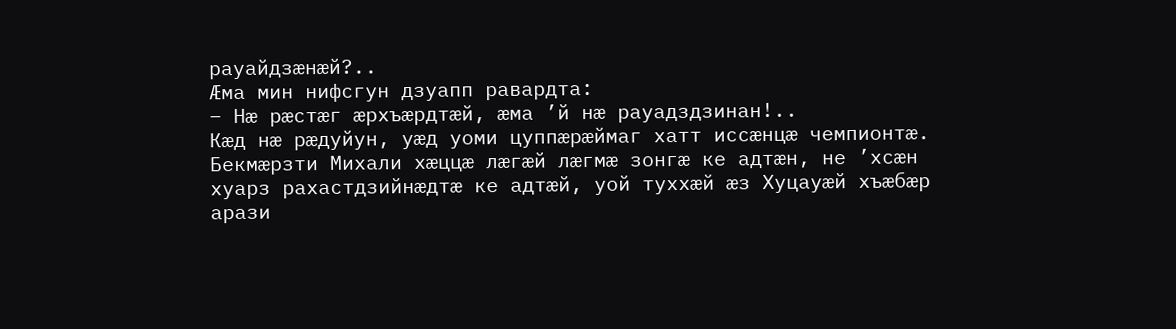рауайдзæнæй?..
Æма мин нифсгун дзуапп равардта:
– Нæ рæстæг æрхъæрдтæй, æма ’й нæ рауадздзинан!..
Кæд нæ рæдуйун, уæд уоми цуппæрæймаг хатт иссæнцæ чемпионтæ.
Бекмæрзти Михали хæццæ лæгæй лæгмæ зонгæ ке адтæн, не ’хсæн хуарз рахастдзийнæдтæ ке адтæй, уой туххæй æз Хуцауæй хъæбæр арази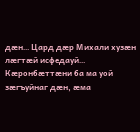дæн… Цард дæр Михали хузæн лæгтæй исфедауй…
Кæронбæттæни ба ма уой зæгъуйнаг дæн, æма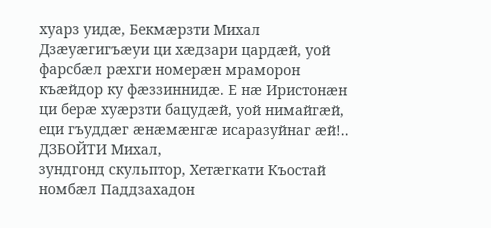хуарз уидæ, Бекмæрзти Михал Дзæуæгигъæуи ци хæдзари цардæй, уой фарсбæл рæхги номерæн мраморон къæйдор ку фæззиннидæ. Е нæ Иристонæн ци берæ хуæрзти бацудæй, уой нимайгæй, еци гъуддæг æнæмæнгæ исаразуйнаг æй!..
ДЗБОЙТИ Михал,
зундгонд скульптор, Хетæгкати Къостай номбæл Паддзахадон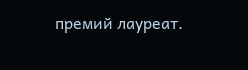премий лауреат.